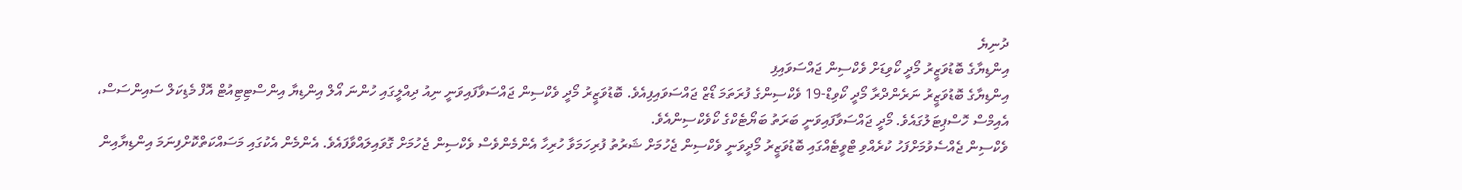ދުނިޔެ
އިންޑިޔާގެ ބޮޑުވަޒީރު މޯދީ ކޯވިޑަށް ވެކްސިން ޖައްސަވައިފި
އިންޑިޔާގެ ބޮޑުވަޒީރު ނަރެންދްރާ މޯދީ ކޯވިޑް-19 ވެކްސިންގެ ފުރަތަމަ ޑޯޒް ޖައްސަވައިފިއެވެ. ބޮޑުވަޒީރު މޯދީ ވެކްސިން ޖައްސަވާފައިވަނީ ނިއު ދިއްލީގައި ހުންނަ އޯލް އިންޑިޔާ އިންސްޓިޓިއުޓް އޮފް މެޑިކަލް ސައިންސަސް، އެއިމްސް ހޮސްޕިޓަލުގައެވެ. މޯދީ ޖައްސަވާފައިވަނީ ބަރަތު ބަޔޯޓެކްގެ ކޯވެކްސިންއެވެ.
ވެކްސިން ޖެއްސެވުމަށްފަހު ކުރެއްވި ޓްވީޓެއްގައި ބޮޑުވަޒީރު މޯދީވަނީ ވެކްސިން ޖެހުމަށް ޝަރުތު ފުރިހަމަވާ ހުރިހާ އެންމެންވެސް ވެކްސިން ޖެހުމަށް ގޮވައިލައްވާފައެވެ. އެންމެން އެކުގައި މަސައްކަތްކޮށްފިނަމަ އިންޑިޔާއިން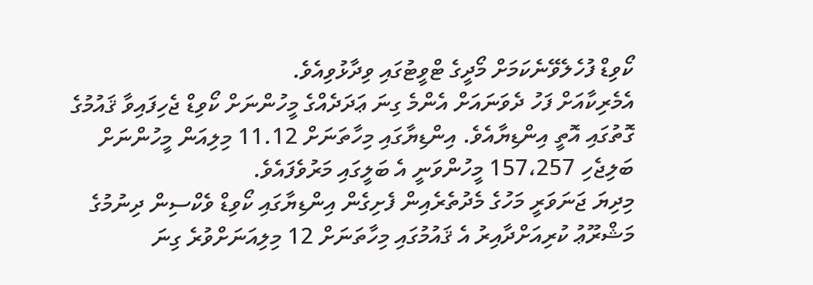ކޯވިޑް ފުހެލެވޭނެކަމަށް މޯދީގެ ޓްވީޓުގައި ވިދާޅުވިއެވެ.
އެމެރިކާއަށް ފަހު ދެވަނައަށް އެންމެ ގިނަ ޢަދަދެއްގެ މީހުންނަށް ކޯވިޑް ޖެހިފައިވާ ޤައުމުގެ ގޮތުގައި އޮތީ އިންޑިޔާއެވެ. އިންޑިޔާގައި މިހާތަނަށް 11.12 މިލިއަން މީހުންނަށް ބަލިޖެހި 157،257 މީހުންވަނީ އެ ބަލީގައި މަރުވެފައެވެ.
މިދިޔަ ޖަނަވަރީ މަހުގެ މެދުތެރެއިން ފެށިގެން އިންޑިޔާގައި ކޯވިޑް ވެކްސިން ދިނުމުގެ މަޝްރޫޢު ކުރިއަށްދާއިރު އެ ޤައުމުގައި މިހާތަނަށް 12 މިލިއަނަށްވުރެ ގިނަ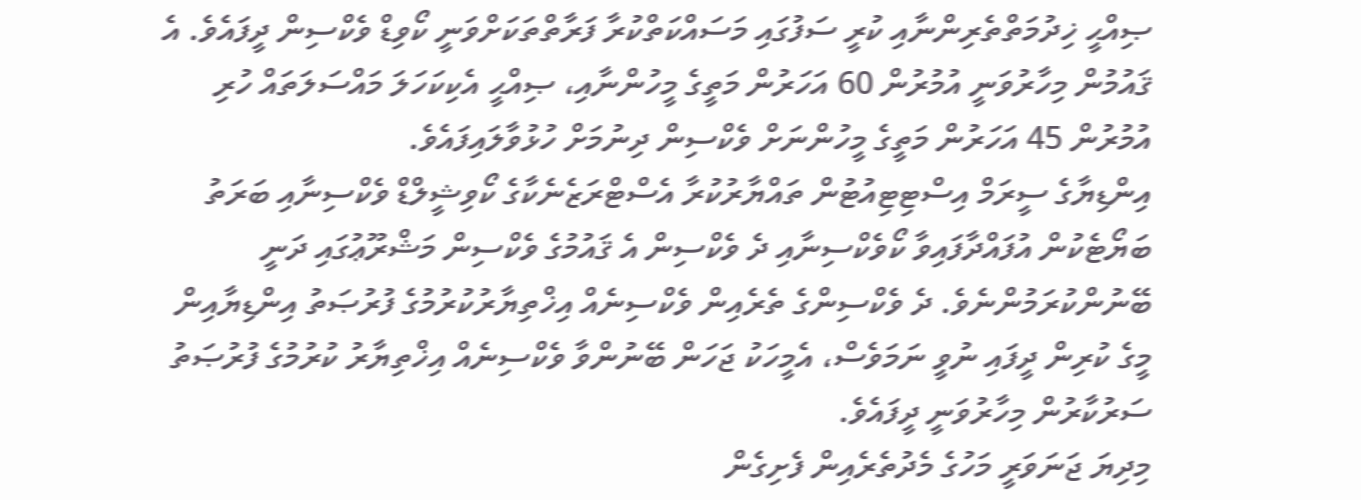ޞިއްޙީ ޚިދުމަތްތެރިންނާއި ކުރީ ސަފުގައި މަސައްކަތްކުރާ ފަރާތްތަކަށްވަނީ ކޯވިޑް ވެކްސިން ދީފައެވެ. އެ ޤައުމުން މިހާރުވަނީ އުމުރުން 60 އަހަރުން މަތީގެ މީހުންނާއި، ޞިއްޙީ އެކިކަހަލަ މައްސަލަތައް ހުރި އުމުރުން 45 އަހަރުން މަތީގެ މީހުންނަށް ވެކްސިން ދިނުމަށް ހުޅުވާލައިފައެވެ.
އިންޑިޔާގެ ސީރަމް އިސްޓިޓިއުޓުން ތައްޔާރުކުރާ އެސްޓްރަޒެނެކާގެ ކޯވިޝީލްޑް ވެކްސިނާއި ބަރަތު ބަޔޯޓެކުން އުފައްދާފައިވާ ކޯވެކްސިނާއި ދެ ވެކްސިން އެ ޤައުމުގެ ވެކްސިން މަޝްރޫޢުގައި ދަނީ ބޭނުންކުރަމުންނެވެ. ދެ ވެކްސިންގެ ތެރެއިން ވެކްސިނެއް އިޚްތިޔާރުކުރުމުގެ ފުރުޞަތު އިންޑިޔާއިން މީގެ ކުރިން ދީފައި ނުވީ ނަމަވެސް، އެމީހަކު ޖަހަން ބޭނުންވާ ވެކްސިނެއް އިޚްތިޔާރު ކުރުމުގެ ފުރުޞަތު ސަރުކާރުން މިހާރުވަނީ ދީފައެވެ.
މިދިޔަ ޖަނަވަރީ މަހުގެ މެދުތެރެއިން ފެށިގެން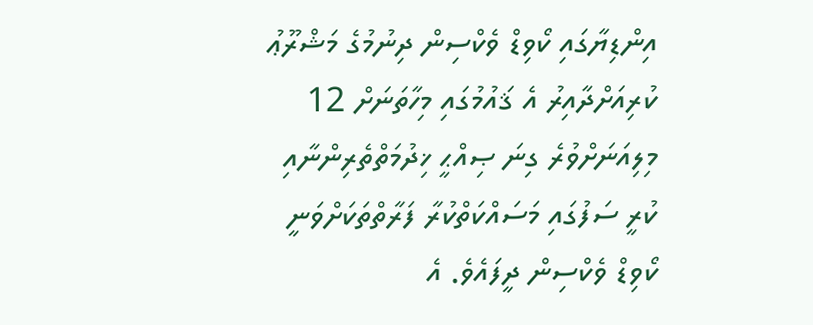އިންޑިޔާގައި ކޯވިޑް ވެކްސިން ދިނުމުގެ މަޝްރޫޢު ކުރިއަށްދާއިރު އެ ޤައުމުގައި މިހާތަނަށް 12 މިލިއަނަށްވުރެ ގިނަ ޞިއްޙީ ޚިދުމަތްތެރިންނާއި ކުރީ ސަފުގައި މަސައްކަތްކުރާ ފަރާތްތަކަށްވަނީ ކޯވިޑް ވެކްސިން ދީފައެވެ. އެ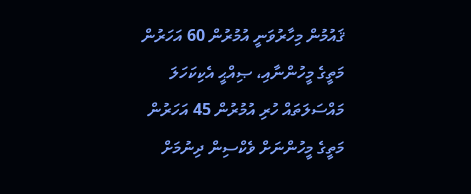ޤައުމުން މިހާރުވަނީ އުމުރުން 60 އަހަރުން މަތީގެ މީހުންނާއި، ޞިއްޙީ އެކިކަހަލަ މައްސަލަތައް ހުރި އުމުރުން 45 އަހަރުން މަތީގެ މީހުންނަށް ވެކްސިން ދިނުމަށް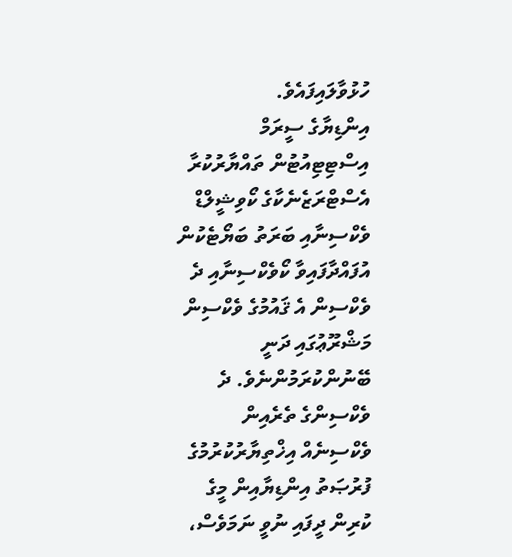ހުޅުވާލައިފައެވެ.
އިންޑިޔާގެ ސީރަމް އިސްޓިޓިއުޓުން ތައްޔާރުކުރާ އެސްޓްރަޒެނެކާގެ ކޯވިޝީލްޑް ވެކްސިނާއި ބަރަތު ބަޔޯޓެކުން އުފައްދާފައިވާ ކޯވެކްސިނާއި ދެ ވެކްސިން އެ ޤައުމުގެ ވެކްސިން މަޝްރޫޢުގައި ދަނީ ބޭނުންކުރަމުންނެވެ. ދެ ވެކްސިންގެ ތެރެއިން ވެކްސިނެއް އިޚްތިޔާރުކުރުމުގެ ފުރުޞަތު އިންޑިޔާއިން މީގެ ކުރިން ދީފައި ނުވީ ނަމަވެސް،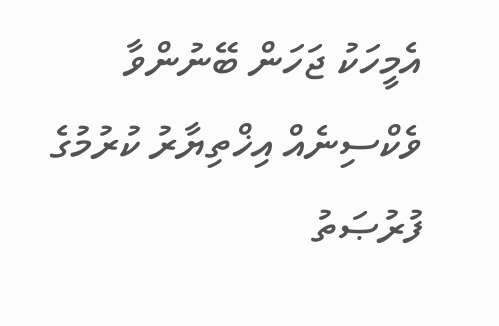އެމީހަކު ޖަހަން ބޭނުންވާ ވެކްސިނެއް އިޚްތިޔާރު ކުރުމުގެ ފުރުޞަތު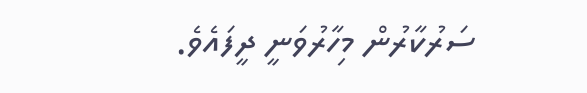ސަރުކާރުން މިހާރުވަނީ ދީފައެވެ.